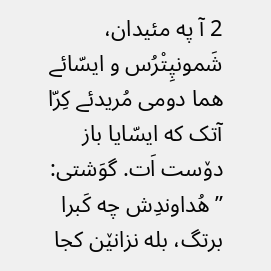2 آ په مئیدان، شَمونپِتْرُس و ایسّائے هما دومی مُریدئے کِرّا آتک که ایسّایا باز دۆست اَت. گوَشتی: ”هُداوندِش چه کَبرا برتگ، بله نزانێن کجا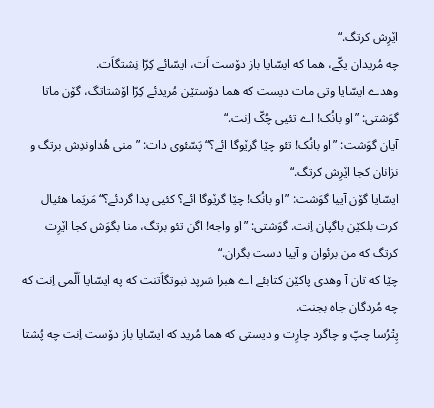اێرِش کرتگ.“
چه مُریدان یکّے، هما که ایسّایا باز دۆست اَت، ایسّائے کِرّا نِشتگاَت.
وهدے ایسّایا وتی مات دیست که هما دۆستێن مُریدئے کِرّا اۆشتاتگ، گۆن ماتا گوَشتی: ”او بانُک! اے تئیی چُکّ اِنت.“
آیان گوَشت: ”او بانُک! تئو چێا گرێوگا ائے؟“ پَسّئوی دات: ”منی هُداوندِش برتگ و نزانان کجا اێرِش کرتگ.“
ایسّایا گۆن آییا گوَشت: ”او بانُک! چێا گرێوگا ائے؟ کئیی پدا گردئے؟“ مَریَما هئیال کرت بلکێن باگپان اِنت. گوَشتی: ”او واجه! اگن تئو برتگ، منا بگوَش کجا اێرِت کرتگ که من برئوان و آییا دست بگران.“
چێا که تان آ وهدی پاکێن کتابئے اے هبرا سَرپد نبوتگاَتنت که په ایسّایا اَلّمی اِنت که چه مُردگان جاه بجنت.
پِتْرُسا چپّ و چاگرد چارِت و دیستی که هما مُرید که ایسّایا باز دۆست اِنت چه پُشتا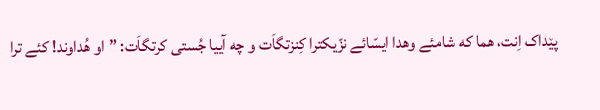پێداک اِنت، هما که شامئے وهدا ایسّائے نزّیکترا کِنزتگاَت و چه آییا جُستی کرتگاَت: ”او هُداوند! کئے ترا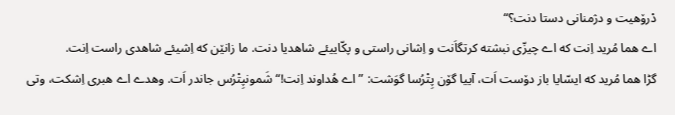دْرۆهیت و دژمنانی دستا دنت؟“
اے هما مُرید اِنت که اے چیزّی نبشته کرتگاَنت و اِشانی راستی و پکّاییئے شاهدیا دنت. ما زانێن که اِشیئے شاهدی راست اِنت.
گڑا هما مُرید که ایسّایا باز دۆست اَت، آییا گۆن پِتْرُسا گوَشت: ”اے هُداوند اِنت!“ شَمونپِتْرُس جاندر اَت. وهدے اے هبری اِشکت، وتی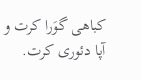کباهی گوَرا کرت و آپا دئوری کرت.